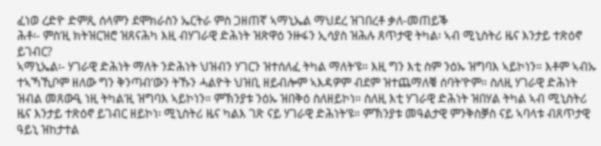ፈነወ ረድዮ ድምጺ ሰላምን ደሞክራስን ኤርትራ ምስ ጋዘጠኛ ኣማኒኤል ማህደረ ዝገበረቶ ቃለ-መጠይቕ
ሕቶ፡- ምስ’ዚ ክትዝርዝሮ ዝጸናሕካ እዚ ብሃገራዊ ድሕነት ዝጽዋዕ ንዙፋን ኢሳያስ ዝሕሉ ጸጥታዊ ትካል፡ ኣብ ሚኒስትሪ ዜና እንታይ ተጽዕኖ ይገብር?
ኣማኒኤል፡- ሃገራዊ ድሕነት ማለት ንድሕነት ህዝብን ሃገርን ዝተሰለፈ ትካል ማለት’ዩ። እዚ ግን እቲ ስም ንዕኡ ዝግባእ ኣይኮነን። እቶም ኣብኡ ተኣኻኺቦም ዘለው ግን ቅንጣብ’ውን ትኹን ሓልዮት ህዝቢ ዘይብሎም ኣእዳዎም ብደም ዝተጨማለቑ ሰባት’ዮም። ስለዚ ሃገራዊ ድሕነት ዝብል መጸውዒ ነዚ ትካል’ዚ ዝግባእ ኣይኮነን። ምኽንያቱ ንዕኡ ዝበቅዕ ስለዘይኮነ። ስለዚ እቲ ሃገራዊ ድሕነት ዝበሃል ትካል ኣብ ሚኒስትሪ ዜና እንታይ ተጽዕኖ ይገብር ዘይኮነ፡ ሚኒስትሪ ዜና ካልእ ገጽ ናይ ሃገራዊ ድሕነት’ዩ። ምኽንያቱ መዓልታዊ ምንቅስቓስ ናይ ኣባላቱ ብጸጥታዊ ዓይኒ ዝከታተል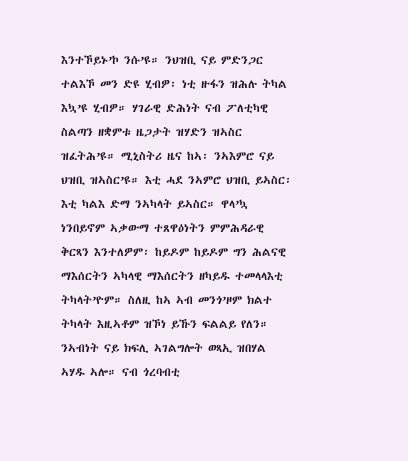እንተኾይኑ’ኮ ንሱ’ዩ። ንህዝቢ ናይ ምድንጋር ተልእኾ መን ድዩ ሂብዎ፡ ነቲ ዙፋን ዝሕሉ ትካል እኳ’ዩ ሂብዎ። ሃገራዊ ድሕነት ናብ ፖለቲካዊ ስልጣን ዘቋምቱ ዜጋታት ዝሃድን ዝኣስር ዝፈትሕ’ዩ። ሚኒስትሪ ዜና ከኣ፡ ንኣእምሮ ናይ ህዝቢ ዝኣስር’ዩ። እቲ ሓደ ንኣምሮ ህዝቢ ይኣስር፡ እቲ ካልእ ድማ ንኣካላት ይኣስር። ዋላ’ኳ ነንበይኖም ኣቃውማ ተጸዋዕነትን ምምሕዳራዊ ቅርጻን እንተለዎም፡ ከይዶም ከይዶም ግን ሕልናዊ ማእሰርትን ኣካላዊ ማእሰርትን ዘካይዱ ተመላላእቲ ትካላት’ዮም። ስለዚ ከኣ ኣብ መንጎ’ዞም ክልተ ትካላት እዚኣቶም ዝኾነ ይኹን ፍልልይ የለን። ንኣብነት ናይ ክፍሊ ኣገልግሎት ወጻኢ ዝበሃል ኣሃዱ ኣሎ። ናብ ጎረባብቲ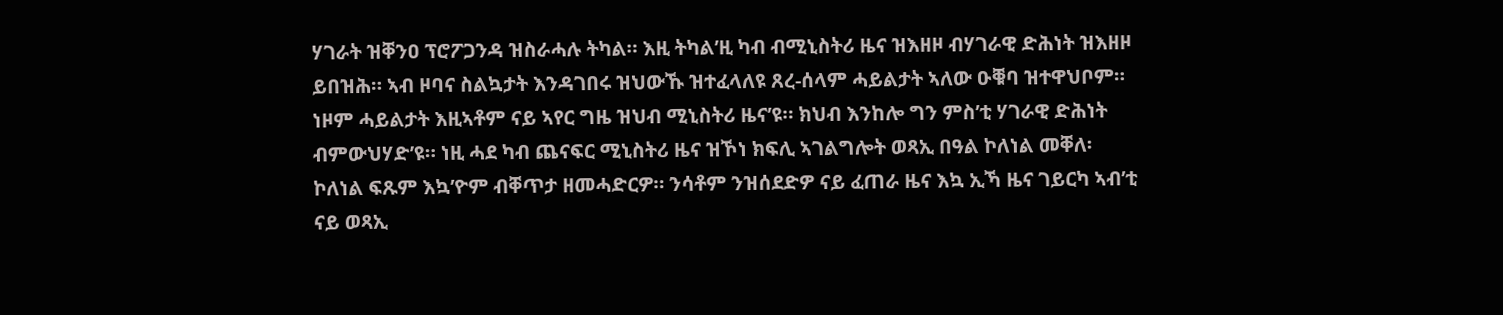ሃገራት ዝቐንዐ ፕሮፖጋንዳ ዝስራሓሉ ትካል። እዚ ትካል’ዚ ካብ ብሚኒስትሪ ዜና ዝእዘዞ ብሃገራዊ ድሕነት ዝእዘዞ ይበዝሕ። ኣብ ዞባና ስልኳታት እንዳገበሩ ዝህውኹ ዝተፈላለዩ ጸረ-ሰላም ሓይልታት ኣለው ዑቑባ ዝተዋህቦም። ነዞም ሓይልታት እዚኣቶም ናይ ኣየር ግዜ ዝህብ ሚኒስትሪ ዜና’ዩ። ክህብ እንከሎ ግን ምስ’ቲ ሃገራዊ ድሕነት ብምውህሃድ’ዩ። ነዚ ሓደ ካብ ጨናፍር ሚኒስትሪ ዜና ዝኾነ ክፍሊ ኣገልግሎት ወጻኢ በዓል ኮለነል መቐለ፡ ኮለነል ፍጹም እኳ’ዮም ብቐጥታ ዘመሓድርዎ። ንሳቶም ንዝሰደድዎ ናይ ፈጠራ ዜና እኳ ኢኻ ዜና ገይርካ ኣብ’ቲ ናይ ወጻኢ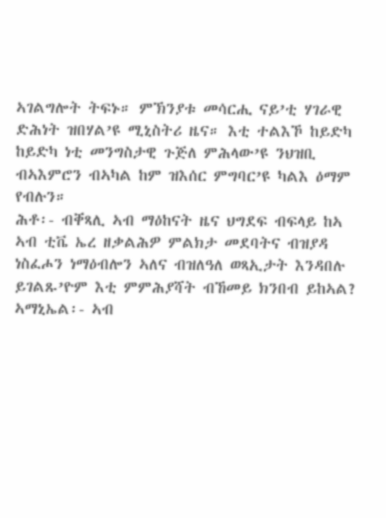ኣገልግሎት ትፍኑ። ምኽንያቱ መሳርሒ ናይ’ቲ ሃገራዊ ድሕነት ዝበሃል’ዩ ሚኒስትሪ ዜና። እቲ ተልእኾ ከይድካ ከይድካ ነቲ መንግስታዊ ጉጅለ ምሕላው’ዩ ንህዝቢ ብኣእምሮን ብኣካል ከም ዝእሰር ምግባር’ዩ ካልእ ዕማም የብሉን።
ሕቶ፡- ብቐጻሊ ኣብ ማዕከናት ዜና ህግደፍ ብፍላይ ከኣ ኣብ ቲቬ ኤረ ዘቃልሕዎ ምልክታ መደባትና ብዝያዳ ነስፈሖን ነማዕብሎን ኣለና ብዝለዓለ ወጻኢታት እንዳበሉ ይገልጹ’ዮም እቲ ምምሕያሻት ብኸመይ ክንበብ ይከኣል?
ኣማኒኤል፡- ኣብ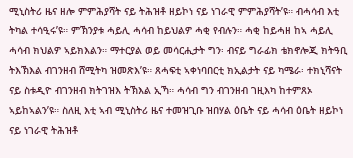ሚኒስትሪ ዜና ዘሎ ምምሕያሻት ናይ ትሕዝቶ ዘይኮነ ናይ ነገራዊ ምምሕያሻት’ዩ። ብሓሳብ እቲ ትካል ተሳዒሩ’ዩ። ምኽንያቱ ሓይሊ ሓሳብ ከይህልዎ ሓቂ የብሉን። ሓቂ ከይሓዘ ከኣ ሓይሊ ሓሳብ ክህልዎ ኣይክእልን። ማተርያል ወይ መሳርሒታት ግን፡ ብናይ ግራፊክ ቴክኖሎጂ ክትዓቢ ትእኽእል ብገንዘብ ሸሚትካ ዝመጽእ’ዩ። ጸሓፍቲ ኣቀነባበርቲ ክኢልታት ናይ ካሜራ፡ ተክኒሻናት ናይ ስቱዲዮ ብገንዘብ ክትገዝእ ትኽእል ኢኻ። ሓሳብ ግን ብገንዘብ ገዚእካ ከተምጸኦ ኣይከኣልን’ዩ። ስለዚ እቲ ኣብ ሚኒስትሪ ዜና ተመዝጊቡ ዝበሃል ዕቤት ናይ ሓሳብ ዕቤት ዘይኮነ ናይ ነገራዊ ትሕዝቶ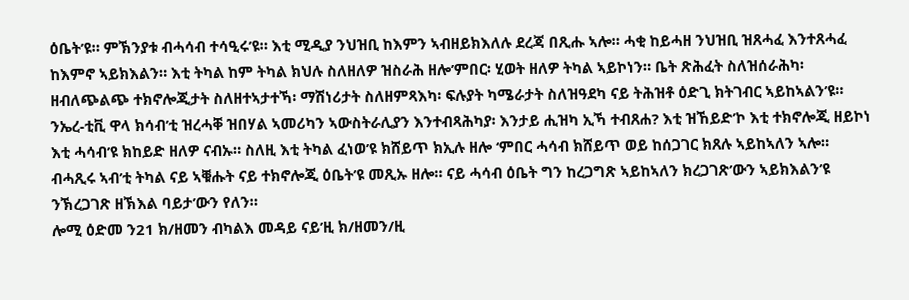ዕቤት’ዩ። ምኽንያቱ ብሓሳብ ተሳዒሩ’ዩ። እቲ ሚዲያ ንህዝቢ ከእምን ኣብዘይክእለሉ ደረጃ በጺሑ ኣሎ። ሓቂ ከይሓዘ ንህዝቢ ዝጸሓፈ እንተጸሓፈ ከእምኖ ኣይክእልን። እቲ ትካል ከም ትካል ክህሉ ስለዘለዎ ዝስራሕ ዘሎ’ምበር፡ ሂወት ዘለዎ ትካል ኣይኮነን። ቤት ጽሕፈት ስለዝሰራሕካ፡ ዘብለጭልጭ ተክኖሎጂታት ስለዘተኣታተኻ፡ ማሽነሪታት ስለዘምጻእካ፡ ፍሉያት ካሜራታት ስለዝዓደካ ናይ ትሕዝቶ ዕድጊ ክትገብር ኣይከኣልን’ዩ። ንኤረ-ቲቪ ዋላ ክሳብ’ቲ ዝረሓቐ ዝበሃል ኣመሪካን ኣውስትራሊያን እንተብጻሕካያ፡ እንታይ ሒዝካ ኢኻ ተብጸሐ? እቲ ዝኸይድ’ኮ እቲ ተክኖሎጂ ዘይኮነ እቲ ሓሳብ’ዩ ክከይድ ዘለዎ ናብኡ። ስለዚ እቲ ትካል ፈነወ’ዩ ክሸይጥ ክኢሉ ዘሎ ‘ምበር ሓሳብ ክሸይጥ ወይ ከሰጋገር ክጸሉ ኣይከኣለን ኣሎ። ብሓጺሩ ኣብ’ቲ ትካል ናይ ኣቑሑት ናይ ተክኖሎጂ ዕቤት’ዩ መጺኡ ዘሎ። ናይ ሓሳብ ዕቤት ግን ከረጋግጽ ኣይከኣለን ክረጋገጽ’ውን ኣይክእልን’ዩ ንኽረጋገጽ ዘኽእል ባይታ’ውን የለን።
ሎሚ ዕድመ ን21 ክ/ዘመን ብካልእ መዳይ ናይ’ዚ ክ/ዘመን/ዚ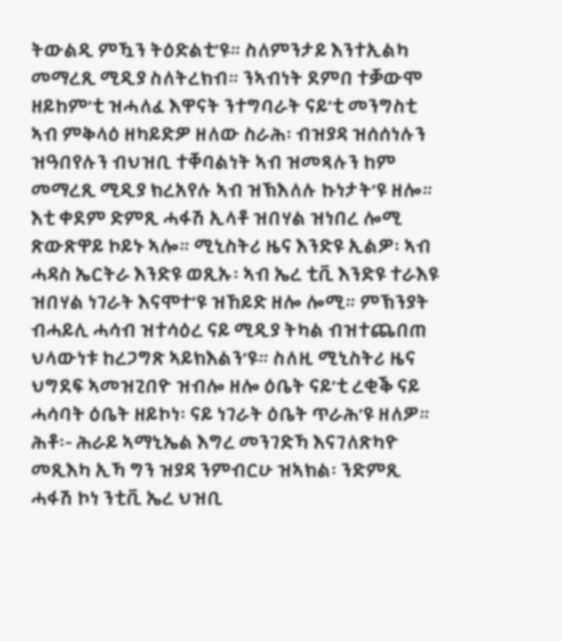ትውልዲ ምዃን ትዕድልቲ’ዩ። ስለምንታይ እንተኢልካ መማረጺ ሚዲያ ስለትረክብ። ንኣብነት ደምበ ተቓውሞ ዘይከም’ቲ ዝሓለፈ እዋናት ንተግባራት ናይ’ቲ መንግስቲ ኣብ ምቅላዕ ዘካይድዎ ዘለው ስራሕ፡ ብዝያዳ ዝሰሰነሉን ዝዓበየሉን ብህዝቢ ተቐባልነት ኣብ ዝመጻሉን ከም መማረጺ ሚዲያ ክረአየሉ ኣብ ዝኽእለሉ ኩነታት’ዩ ዘሎ። እቲ ቀደም ድምጺ ሓፋሽ ኢላቶ ዝበሃል ዝነበረ ሎሚ ጽውጽዋይ ኮይኑ ኣሎ። ሚኒስትሪ ዜና እንድዩ ኢልዎ፡ ኣብ ሓዳስ ኤርትራ እንድዩ ወጺኡ፡ ኣብ ኤረ ቲቪ እንድዩ ተራእዩ ዝበሃል ነገራት እናሞተ’ዩ ዝኸይድ ዘሎ ሎሚ። ምኽንያት ብሓይሊ ሓሳብ ዝተሳዕረ ናይ ሚዲያ ትካል ብዝተጨበጠ ህላውነቱ ከረጋግጽ ኣይክእልን’ዩ። ስለዚ ሚኒስትሪ ዜና ህግደፍ ኣመዝጊበዮ ዝብሎ ዘሎ ዕቤት ናይ’ቲ ረቂቕ ናይ ሓሳባት ዕቤት ዘይኮነ፡ ናይ ነገራት ዕቤት ጥራሕ’ዩ ዘለዎ።
ሕቶ፡- ሕራይ ኣማኒኤል እግረ መንገድኻ እናገለጽካዮ መጺእካ ኢኻ ግን ዝያዳ ንምብርሁ ዝኣክል፡ ንድምጺ ሓፋሽ ኮነ ንቲቪ ኤረ ህዝቢ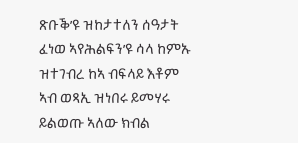ጽቡቕ’ዩ ዝከታተለን ሰዓታት ፈነወ ኣየሕልፍን’ዩ ሳላ ከምኡ ዝተገብረ ከኣ ብፍላይ እቶም ኣብ ወጻኢ ዝነበሩ ይመሃሩ ይልወጡ ኣለው ክብል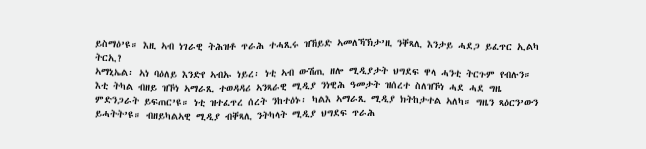ይስማዕ’ዩ። እዚ ኣብ ነገራዊ ትሕዝቶ ጥራሕ ተሓጺሩ ዝኸይድ ኣመለኻኽታ’ዚ ንቐጻሊ እንታይ ሓደጋ ይፈጥር ኢልካ ትርኢ?
ኣማኒኤል፡ ኣነ ባዕለይ እንድየ ኣብኡ ነይረ፡ ነቲ ኣብ ውሽጢ ዘሎ ሚዲያታት ህግደፍ ዋላ ሓንቲ ትርጉም የብሉን። እቲ ትካል ብዘይ ዝኾነ ኣማራጺ ተወዳዳሪ ኣንጻራዊ ሚዲያ ንነዊሕ ዓመታት ዝሰረተ ስለዝኾነ ሓደ ሓደ ግዜ ምድንጋራት ይፍጠር’ዩ። ነቲ ዝተፈጥረ ሰረት ንከተዕኑ፡ ካልእ ኣማራጺ ሚዲያ ክትከታተል ኣለካ። ግዜን ጻዕርን’ውን ይሓትት’ዩ። ብዘይካልኣዊ ሚዲያ ብቐጻሊ ንትካላት ሚዲያ ህግደፍ ጥራሕ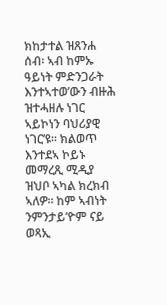ክከታተል ዝጸንሐ ሰብ፡ ኣብ ከምኡ ዓይነት ምድንጋራት እንተኣተወ’ውን ብዙሕ ዝተሓዘሉ ነገር ኣይኮነን ባህሪያዊ ነገር’ዩ። ክልወጥ እንተደኣ ኮይኑ መማረጺ ሚዲያ ዝህቦ ኣካል ክረክብ ኣለዎ። ከም ኣብነት ንምንታይ’ዮም ናይ ወጻኢ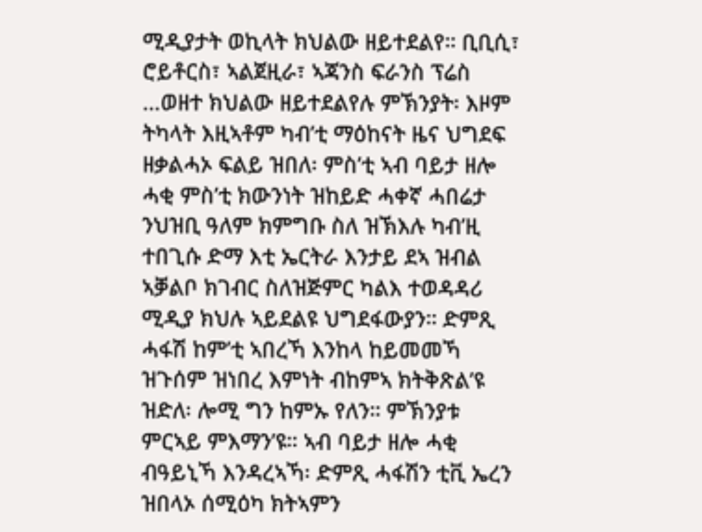ሚዲያታት ወኪላት ክህልው ዘይተደልየ። ቢቢሲ፣ ሮይቶርስ፣ ኣልጀዚራ፣ ኣጃንስ ፍራንስ ፕሬስ …ወዘተ ክህልው ዘይተደልየሉ ምኽንያት፡ እዞም ትካላት እዚኣቶም ካብ’ቲ ማዕከናት ዜና ህግደፍ ዘቃልሓኦ ፍልይ ዝበለ፡ ምስ’ቲ ኣብ ባይታ ዘሎ ሓቂ ምስ’ቲ ክውንነት ዝከይድ ሓቀኛ ሓበሬታ ንህዝቢ ዓለም ክምግቡ ስለ ዝኽእሉ ካብ’ዚ ተበጊሱ ድማ እቲ ኤርትራ እንታይ ደኣ ዝብል ኣቓልቦ ክገብር ስለዝጅምር ካልእ ተወዳዳሪ ሚዲያ ክህሉ ኣይደልዩ ህግደፋውያን። ድምጺ ሓፋሽ ከም’ቲ ኣበረኻ እንከላ ከይመመኻ ዝጉሰም ዝነበረ እምነት ብከምኣ ክትቅጽል’ዩ ዝድለ፡ ሎሚ ግን ከምኡ የለን። ምኽንያቱ ምርኣይ ምእማን’ዩ። ኣብ ባይታ ዘሎ ሓቂ ብዓይኒኻ እንዳረኣኻ፡ ድምጺ ሓፋሽን ቲቪ ኤረን ዝበላኦ ሰሚዕካ ክትኣምን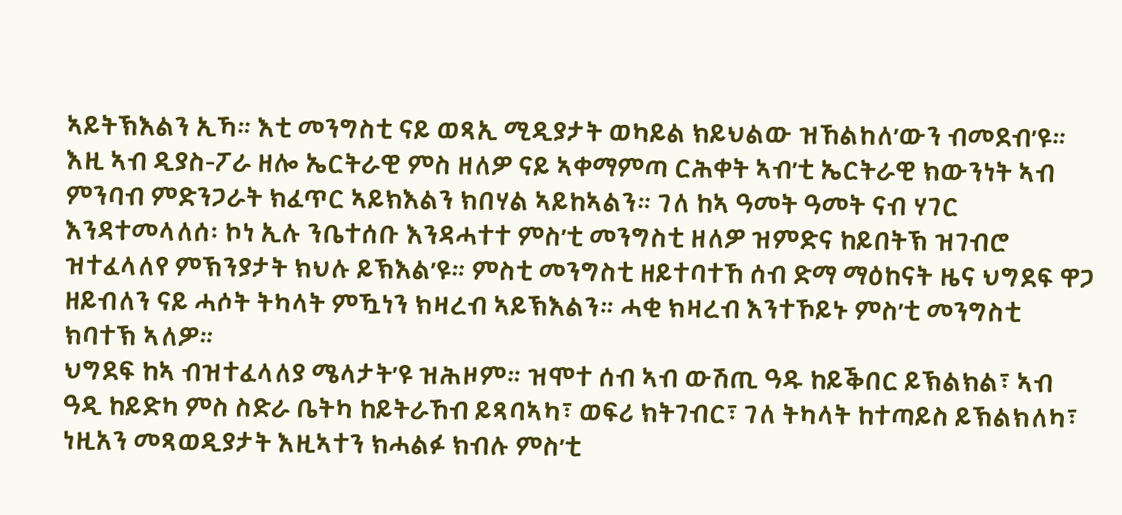ኣይትኽእልን ኢኻ። እቲ መንግስቲ ናይ ወጻኢ ሚዲያታት ወካይል ክይህልው ዝኸልከለ’ውን ብመደብ’ዩ። እዚ ኣብ ዲያስ-ፖራ ዘሎ ኤርትራዊ ምስ ዘለዎ ናይ ኣቀማምጣ ርሕቀት ኣብ’ቲ ኤርትራዊ ክውንነት ኣብ ምንባብ ምድንጋራት ክፈጥር ኣይክእልን ክበሃል ኣይከኣልን። ገለ ከኣ ዓመት ዓመት ናብ ሃገር እንዳተመላለሰ፡ ኮነ ኢሉ ንቤተሰቡ እንዳሓተተ ምስ’ቲ መንግስቲ ዘለዎ ዝምድና ከይበትኽ ዝገብሮ ዝተፈላለየ ምኽንያታት ክህሉ ይኽእል’ዩ። ምስቲ መንግስቲ ዘይተባተኸ ሰብ ድማ ማዕከናት ዜና ህግደፍ ዋጋ ዘይብለን ናይ ሓሶት ትካላት ምዃነን ክዛረብ ኣይኽእልን። ሓቂ ክዛረብ እንተኾይኑ ምስ’ቲ መንግስቲ ክባተኽ ኣለዎ።
ህግደፍ ከኣ ብዝተፈላለያ ሜላታት’ዩ ዝሕዞም። ዝሞተ ሰብ ኣብ ውሽጢ ዓዱ ከይቕበር ይኽልክል፣ ኣብ ዓዲ ከይድካ ምስ ስድራ ቤትካ ከይትራኸብ ይጻባኣካ፣ ወፍሪ ክትገብር፣ ገለ ትካላት ከተጣይስ ይኽልክለካ፣ ነዚአን መጻወዲያታት እዚኣተን ክሓልፉ ክብሉ ምስ’ቲ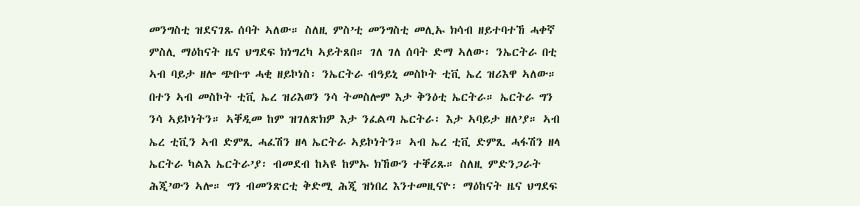መንግስቲ ዝደናገጹ ሰባት ኣለው። ስለዚ ምስ’ቲ መንግስቲ መሊኡ ክሳብ ዘይተባተኸ ሓቀኛ ምስሊ ማዕከናት ዜና ህግደፍ ክነግረካ ኣይትጸበ። ገለ ገለ ሰባት ድማ ኣለው፡ ንኤርትራ በቲ ኣብ ባይታ ዘሎ ጭቡጥ ሓቂ ዘይኮነስ፡ ንኤርትራ ብዓይኒ መስኮት ቲቪ ኤረ ዝሪእዋ ኣለው። በተን ኣብ መስኮት ቲቪ ኤረ ዝሪእወን ንሳ ትመስሎም እታ ቅንዕቲ ኤርትራ። ኤርትራ ግን ንሳ ኣይኮነትን። ኣቐዲመ ከም ዝገለጽክዎ እታ ንፈልጣ ኤርትራ፡ እታ ኣባይታ ዘለ’ያ። ኣብ ኤረ ቲቪን ኣብ ድምጺ ሓፈሽን ዘላ ኤርትራ ኣይኮነትን። ኣብ ኤረ ቲቪ ድምጺ ሓፋሽን ዘላ ኤርትራ ካልእ ኤርትራ’ያ፡ ብመደብ ከኣዩ ከምኡ ክኸውን ተቐሪጹ። ስለዚ ምድንጋራት ሕጂ’ውን ኣሎ። ግን ብመንጽርቲ ቅድሚ ሕጂ ዝነበረ እንተመዚናዮ፡ ማዕከናት ዜና ህግደፍ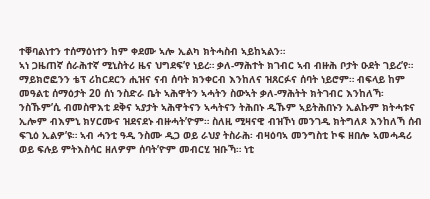ተቐባልነተን ተሰማዕነተን ከም ቀደሙ ኣሎ ኢልካ ክትሓስብ ኣይከኣልን።
ኣነ ጋዜጠኛ ሰራሕተኛ ሚኒስትሪ ዜና ህግደፍ’የ ነይረ። ቃለ-ማሕተት ክገብር ኣብ ብዙሕ ቦታት ዑደት ገይረ’የ። ማይክሮፎንን ቴፕ ሪከርደርን ሒዝና ናብ ሰባት ክንቀርብ እንከለና ዝጸርፉና ሰባት ነይሮም። ብፍላይ ከም መዓልቲ ሰማዕታት 20 ሰነ ንስድራ ቤት ኣሕዋትን ኣሓትን ስውኣት ቃለ-ማሕትት ክትገብር እንከለኻ፡ ንስኹም’ሲ ብመስዋእቲ ደቅና ኣያታት ኣሕዋትናን ኣሓትናን ትሕበኑ ዲኹም ኣይትሕበኑን ኢልኩም ክትሓቱና ኢሎም ብእምኒ ክሃርሙና ዝደናደኑ ብዙሓት’ዮም። ስለዚ ሚዛናዊ ብዝኾነ መንገዲ ክትግለጾ እንከለኻ ሰብ ፍጊዕ ኢልዎ’ዩ። ኣብ ሓንቲ ዓዲ ንስሙ ዲጋ ወይ ራህያ ትስራሕ፡ ብዛዕባኣ መንግስቲ ኮፍ ዘበሎ ኣመሓዳሪ ወይ ፍሉይ ምትእስሳር ዘለዎም ሰባት’ዮም መብርሂ ዝቡኻ። ነቲ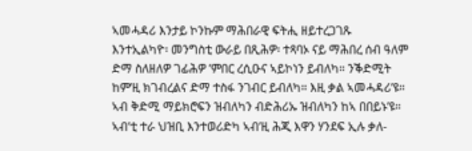ኣመሓዳሪ እንታይ ኮንኩም ማሕበራዊ ፍትሒ ዘይተረጋገጹ እንተኢልካዮ፡ መንግስቲ ውራይ በጺሕዎ፡ ተጻባኦ ናይ ማሕበረ ሰብ ዓለም ድማ ስለዘለዎ ገፊሕዎ ’ምበር ረሲዑና ኣይኮነን ይብለካ። ንቕድሚት ከም’ዚ ክገብረልና ድማ ተስፋ ንገብር ይብለካ። እዚ ቃል ኣመሓዳሪ’ዩ። ኣብ ቅድሚ ማይክሮፍን ዝብለካን ብድሕሪኡ ዝብለካን ከኣ በበይኑ’ዩ። ኣብ’ቲ ተራ ህዝቢ እንተወሪድካ ኣብ’ዚ ሕጂ እዋን ሃንደፍ ኢሉ ቃለ-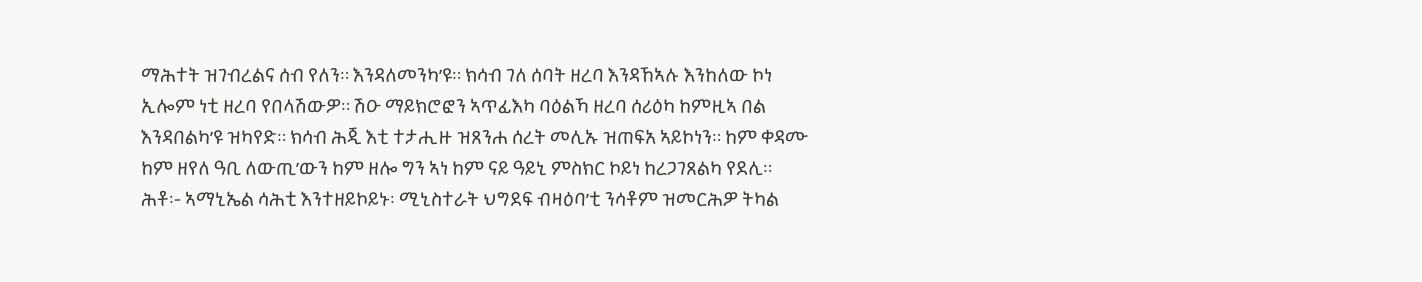ማሕተት ዝገብረልና ሰብ የለን። እንዳለመንካ’ዩ። ክሳብ ገለ ሰባት ዘረባ እንዳኸኣሉ እንከለው ኮነ ኢሎም ነቲ ዘረባ የበላሽውዎ። ሽዑ ማይክሮፎን ኣጥፊእካ ባዕልኻ ዘረባ ሰሪዕካ ከምዚኣ በል እንዳበልካ’ዩ ዝካየድ። ክሳብ ሕጂ እቲ ተታሒዙ ዝጸንሐ ሰረት መሊኡ ዝጠፍአ ኣይኮነን። ከም ቀዳሙ ከም ዘየለ ዓቢ ለውጢ’ውን ከም ዘሎ ግን ኣነ ከም ናይ ዓይኒ ምስክር ኮይነ ከረጋገጸልካ የደሊ።
ሕቶ፡- ኣማኒኤል ሳሕቲ እንተዘይኮይኑ፡ ሚኒስተራት ህግደፍ ብዛዕባ’ቲ ንሳቶም ዝመርሕዎ ትካል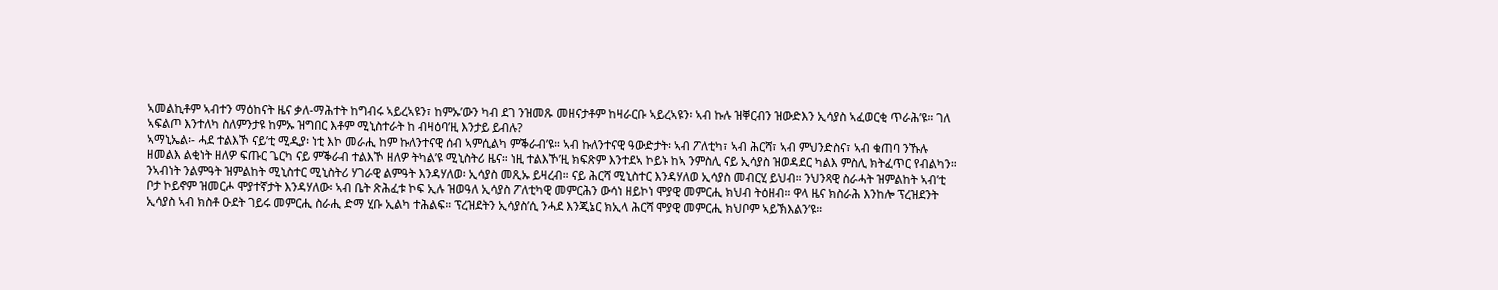ኣመልኪቶም ኣብተን ማዕከናት ዜና ቃለ-ማሕተት ከግብሩ ኣይረኣዩን፣ ከምኡ’ውን ካብ ደገ ንዝመጹ መዘናታቶም ከዛራርቡ ኣይረኣዩን፡ ኣብ ኩሉ ዝቐርብን ዝውድእን ኢሳያስ ኣፈወርቂ ጥራሕ’ዩ። ገለ ኣፍልጦ እንተለካ ስለምንታዩ ከምኡ ዝግበር እቶም ሚኒስተራት ከ ብዛዕባ’ዚ እንታይ ይብሉ?
ኣማኒኤል፡- ሓደ ተልእኾ ናይ’ቲ ሚዲያ፡ ነቲ እኮ መራሒ ከም ኩለንተናዊ ሰብ ኣምሲልካ ምቕራብ’ዩ። ኣብ ኩለንተናዊ ዓውድታት፡ ኣብ ፖለቲካ፣ ኣብ ሕርሻ፣ ኣብ ምህንድስና፣ ኣብ ቁጠባ ንኹሉ ዘመልእ ልቂነት ዘለዎ ፍጡር ጌርካ ናይ ምቕራብ ተልእኾ ዘለዎ ትካል’ዩ ሚኒስትሪ ዜና። ነዚ ተልእኾ’ዚ ክፍጽም እንተደኣ ኮይኑ ከኣ ንምስሊ ናይ ኢሳያስ ዝወዳደር ካልእ ምስሊ ክትፈጥር የብልካን። ንኣብነት ንልምዓት ዝምልከት ሚኒስተር ሚኒስትሪ ሃገራዊ ልምዓት እንዳሃለወ፡ ኢሳያስ መጺኡ ይዛረብ። ናይ ሕርሻ ሚኒስተር እንዳሃለወ ኢሳያስ መብርሂ ይህብ። ንህንጻዊ ስራሓት ዝምልከት ኣብ’ቲ ቦታ ኮይኖም ዝመርሖ ሞያተኛታት እንዳሃለው፡ ኣብ ቤት ጽሕፈቱ ኮፍ ኢሉ ዝወዓለ ኢሳያስ ፖለቲካዊ መምርሕን ውሳነ ዘይኮነ ሞያዊ መምርሒ ክህብ ትዕዘብ። ዋላ ዜና ክስራሕ እንከሎ ፕረዝደንት ኢሳያስ ኣብ ክስቶ ዑደት ገይሩ መምርሒ ስራሒ ድማ ሂቡ ኢልካ ተሕልፍ። ፕረዝደትን ኢሳያስ’ሲ ንሓደ እንጂኔር ክኢላ ሕርሻ ሞያዊ መምርሒ ክህቦም ኣይኽእልን’ዩ።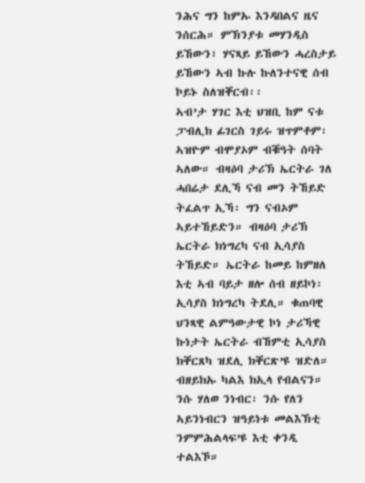ንሕና ግን ከምኡ እንዳበልና ዜና ንሰርሕ። ምኽንያቱ መሃንዲስ ይኸውን፣ ሃናጻይ ይኸውን ሓረስታይ ይኸውን ኣብ ኩሉ ኩለንተናዊ ሰብ ኮይኑ ስለዝቐርብ፡፡
ኣብ’ታ ሃገር እቲ ህዝቢ ከም ናቱ ፓብሊክ ፊገርስ ገይሩ ዝጥምቶም፡ ኣዝዮም ብሞያኦም ብቑዓት ሰባት ኣለው። ብዛዕባ ታሪኽ ኤርትራ ገለ ሓበሬታ ደሊኻ ናብ መን ትኸይድ ትፈልጥ ኢኻ፡ ግን ናብኦም ኣይተኸይድን። ብዛዕባ ታሪኽ ኤርትራ ክነግረካ ናብ ኢሳያስ ትኸይድ። ኤርትራ ከመይ ከምዘለ እቲ ኣብ ባይታ ዘሎ ሰብ ዘይኮነ፡ ኢሳያስ ክነግረካ ትደሊ። ቁጠባዊ ህንጻዊ ልምዓውታዊ ኮነ ታሪኻዊ ኩነታት ኤርትራ ብኸምቲ ኢሳያስ ክቐርጸካ ዝደሊ ክቐርጽ’ዩ ዝድለ። ብዘይክኡ ካልእ ክኢላ የብልናን። ንሱ ሃለወ ንነብር፡ ንሱ የለን ኣይንነብርን ዝዓይነቱ መልእኽቲ ንምምሕልላፍ’ዩ እቲ ቀንዲ ተልእኾ።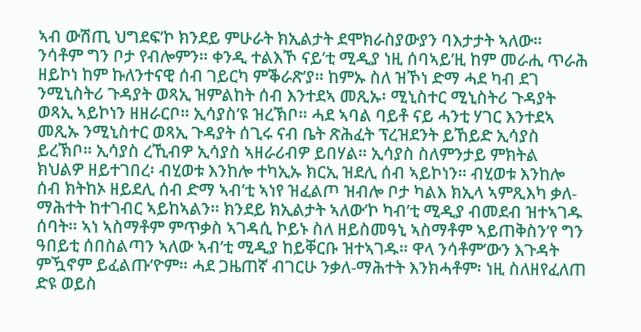ኣብ ውሽጢ ህግደፍ’ኮ ክንደይ ምሁራት ክኢልታት ደሞክራስያውያን ባእታታት ኣለው። ንሳቶም ግን ቦታ የብሎምን። ቀንዲ ተልእኾ ናይ’ቲ ሚዲያ ነዚ ሰባኣይ’ዚ ከም መራሒ ጥራሕ ዘይኮነ ከም ኩለንተናዊ ሰብ ገይርካ ምቕራጽ’ያ። ከምኡ ስለ ዝኾነ ድማ ሓደ ካብ ደገ ንሚኒስትሪ ጉዳያት ወጻኢ ዝምልከት ሰብ እንተደኣ መጺኡ፡ ሚኒስተር ሚኒስትሪ ጉዳያት ወጻኢ ኣይኮነን ዘዘራርቦ። ኢሳያስ’ዩ ዝረኽቦ። ሓደ ኣባል ባይቶ ናይ ሓንቲ ሃገር እንተደኣ መጺኡ ንሚኒስተር ወጻኢ ጉዳያት ሰጊሩ ናብ ቤት ጽሕፈት ፕረዝደንት ይኸይድ ኢሳያስ ይረኽቦ። ኢሳያስ ረኺብዎ ኢሳያስ ኣዘራሪብዎ ይበሃል። ኢሳያስ ስለምንታይ ምክትል ክህልዎ ዘይተገበረ፡ ብሂወቱ እንከሎ ተካኢኡ ክርኢ ዝደሊ ሰብ ኣይኮነን። ብሂወቱ እንከሎ ሰብ ክትከኦ ዘይደሊ ሰብ ድማ ኣብ’ቲ ኣነየ ዝፈልጦ ዝብሎ ቦታ ካልእ ክኢላ ኣምጺእካ ቃለ-ማሕተት ከተገብር ኣይከኣልን። ክንደይ ክኢልታት ኣለው’ኮ ካብ’ቲ ሚዲያ ብመደብ ዝተኣገዱ ሰባት። ኣነ ኣስማቶም ምጥቃስ ኣገዳሲ ኮይኑ ስለ ዘይስመዓኒ ኣስማቶም ኣይጠቅስን’የ ግን ዓበይቲ ሰበስልጣን ኣለው ኣብ’ቲ ሚዲያ ከይቐርቡ ዝተኣገዱ። ዋላ ንሳቶም’ውን እጉዳት ምዃኖም ይፈልጡ’ዮም። ሓደ ጋዜጠኛ ብገርሁ ንቃለ-ማሕተት እንክሓቶም፡ ነዚ ስለዘየፈለጠ ድዩ ወይስ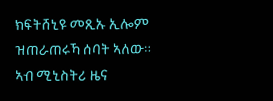ክፍትሸኒዩ መጺኡ ኢሎም ዝጠራጠሩኻ ሰባት ኣለው። ኣብ ሚኒስትሪ ዜና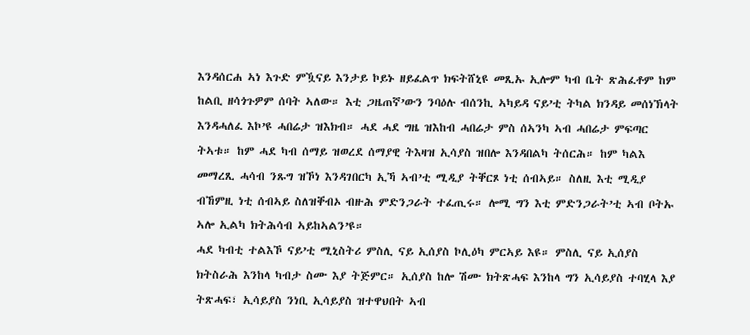እንዳሰርሐ ኣነ እጉድ ምዃናይ እንታይ ኮይኑ ዘይፈልጥ ክፍትሸኒዩ መጺኡ ኢሎም ካብ ቤት ጽሕፈቶም ከም ከልቢ ዘሳጎጉዎም ሰባት ኣለው። እቲ ጋዜጠኛ’ውን ንባዕሉ ብሰንኪ ኣካይዳ ናይ’ቲ ትካል ክንዳይ መሰነኽላት እንዳሓለፈ እኮ’ዩ ሓበሬታ ዝእክብ። ሓደ ሓደ ግዜ ዝእከብ ሓበሬታ ምስ ሰኣንካ ኣብ ሓበሬታ ምፍጣር ትኣቱ። ከም ሓደ ካብ ሰማይ ዝወረደ ሰማያዊ ትእዛዝ ኢሳያስ ዝበሎ እንዳበልካ ትሰርሕ። ከም ካልእ መማረጺ ሓሳብ ንጹግ ዝኾነ እንዳገበርካ ኢኻ ኣብ’ቲ ሚዲያ ትቐርጾ ነቲ ሰብኣይ። ስለዚ እቲ ሚዲያ ብኸምዚ ነቲ ሰብኣይ ስለዝቐብኦ ብዙሕ ምድንጋራት ተፈጢሩ። ሎሚ ግን እቲ ምድንጋራት’ቲ ኣብ ቦትኡ ኣሎ ኢልካ ክትሕሳብ ኣይከኣልን’ዩ።
ሓደ ካብቲ ተልእኾ ናይ’ቲ ሚኒስትሪ ምስሊ ናይ ኢሰያስ ኮሊዕካ ምርኣይ እዩ። ምስሊ ናይ ኢሰያስ ክትስራሕ እንከላ ካብታ ስሙ እያ ትጅምር። ኢሰያስ ከሎ ሽሙ ክትጽሓፍ እንከላ ግን ኢሳይያስ ተባሂላ እያ ትጽሓፍ፣ ኢሳይያስ ንነቢ ኢሳይያስ ዝተዋህበት ኣብ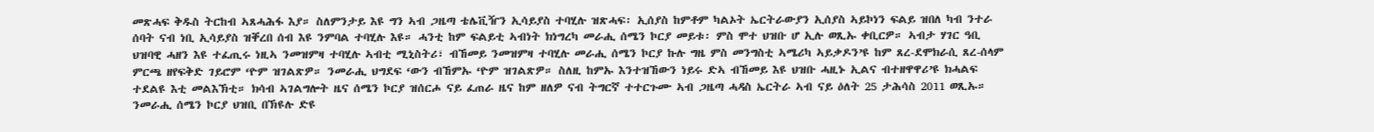መጽሓፍ ቅዱስ ትርከብ ኣጸሓሕፋ እያ። ስለምንታይ እዩ ግን ኣብ ጋዜጣ ቴሌቪዥን ኢሳይያስ ተባሂሉ ዝጽሓፍ፡ ኢሰያስ ከምቶም ካልኦት ኤርትራውያን ኢሰያስ ኣይኮነን ፍልይ ዝበለ ካብ ንተራ ሰባት ናብ ነቢ ኢሳይያስ ዝቐረበ ሰብ እዩ ንምባል ተባሂሉ እዩ። ሓንቲ ከም ፍልይቲ ኣብነት ክነግረካ መራሒ ሰሜን ኮርያ መይቱ፡ ምስ ሞተ ህዝቡ ሆ ኢሉ ወጺኡ ቀቢርዎ። ኣብታ ሃገር ዓቢ ህዝባዊ ሓዘን እዩ ተፈጢሩ ነዚኣ ንመዝምዛ ተባሂሉ ኣብቲ ሚኒስትሪ፣ ብኸመይ ንመዝምዛ ተባሂሉ መራሒ ሰሜን ኮርያ ኩሉ ግዜ ምስ መንግስቲ ኣሜሪካ ኣይቃዶን’ዩ ከም ጸረ-ደሞክራሲ ጸረ-ሰላም ምርጫ ዘየፍቅድ ገይሮም ‘ዮም ዝገልጽዎ። ንመራሒ ህግደፍ ‘ውን ብኸምኡ ‘ዮም ዝገልጽዎ። ስለዚ ከምኡ እንተዝኸውን ነይሩ ድኣ ብኸመይ እዩ ህዝቡ ሓዚኑ ኢልና ብተዘዋዋሪ’ዩ ክሓልፍ ተደልዩ እቲ መልእኽቲ። ክሳብ ኣገልግሎት ዜና ሰሜን ኮርያ ዝሰርሖ ናይ ፈጠራ ዜና ከም ዘለዎ ናብ ትግርኛ ተተርጉሙ ኣብ ጋዜጣ ሓዳስ ኤርትራ ኣብ ናይ ዕለት 25 ታሕሳስ 2011 ወጺኡ። ንመራሒ ሰሜን ኮርያ ህዝቢ በኽዩሉ ድዩ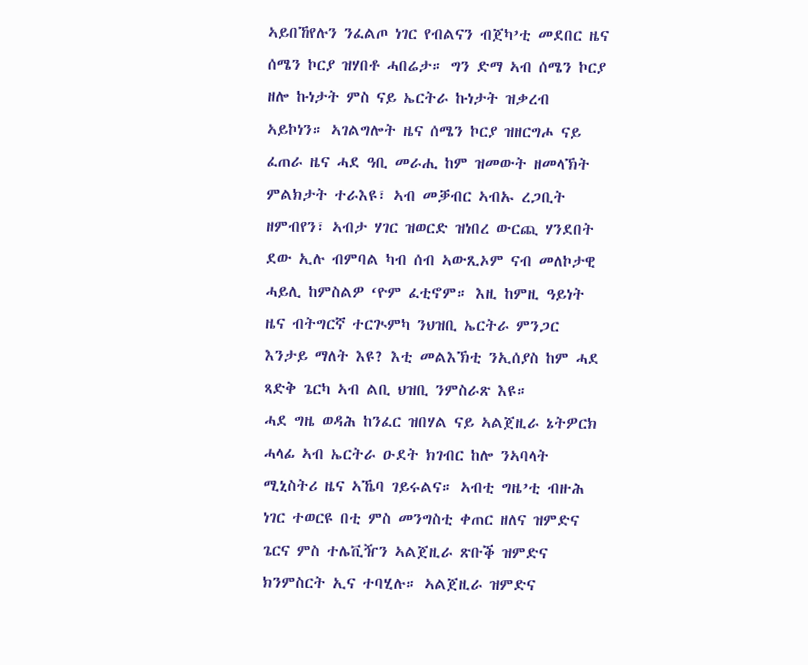ኣይበኸየሉን ንፈልጦ ነገር የብልናን ብጀካ’ቲ መደበር ዜና ሰሜን ኮርያ ዝሃበቶ ሓበሬታ። ግን ድማ ኣብ ሰሜን ኮርያ ዘሎ ኩነታት ምስ ናይ ኤርትራ ኩነታት ዝቃረብ ኣይኮነን። ኣገልግሎት ዜና ሰሜን ኮርያ ዝዘርግሖ ናይ ፈጠራ ዜና ሓደ ዓቢ መራሒ ከም ዝመውት ዘመላኽት ምልክታት ተራእዩ፣ ኣብ መቓብር ኣብኡ ረጋቢት ዘምብየን፣ ኣብታ ሃገር ዝወርድ ዝነበረ ውርጪ ሃንደበት ደው ኢሉ ብምባል ካብ ሰብ ኣውጺኦም ናብ መለኮታዊ ሓይሊ ከምስልዎ ‘ዮም ፈቲኖም። እዚ ከምዚ ዓይነት ዜና ብትግርኛ ተርጒምካ ንህዝቢ ኤርትራ ምንጋር እንታይ ማለት እዩ? እቲ መልእኽቲ ንኢሰያስ ከም ሓደ ጻድቅ ጌርካ ኣብ ልቢ ህዝቢ ንምስራጽ እዩ።
ሓደ ግዜ ወዳሕ ከንፈር ዝበሃል ናይ ኣልጀዚራ ኔትዎርክ ሓላፊ ኣብ ኤርትራ ዑደት ክገብር ከሎ ንኣባላት ሚኒስትሪ ዜና ኣኼባ ገይሩልና። ኣብቲ ግዜ’ቲ ብዙሕ ነገር ተወርዩ በቲ ምስ መንግስቲ ቀጠር ዘለና ዝምድና ጌርና ምስ ተሌቪዥን ኣልጀዚራ ጽቡቕ ዝምድና ክንምስርት ኢና ተባሂሉ። ኣልጀዚራ ዝምድና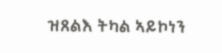ዝጸልእ ትካል ኣይኮነን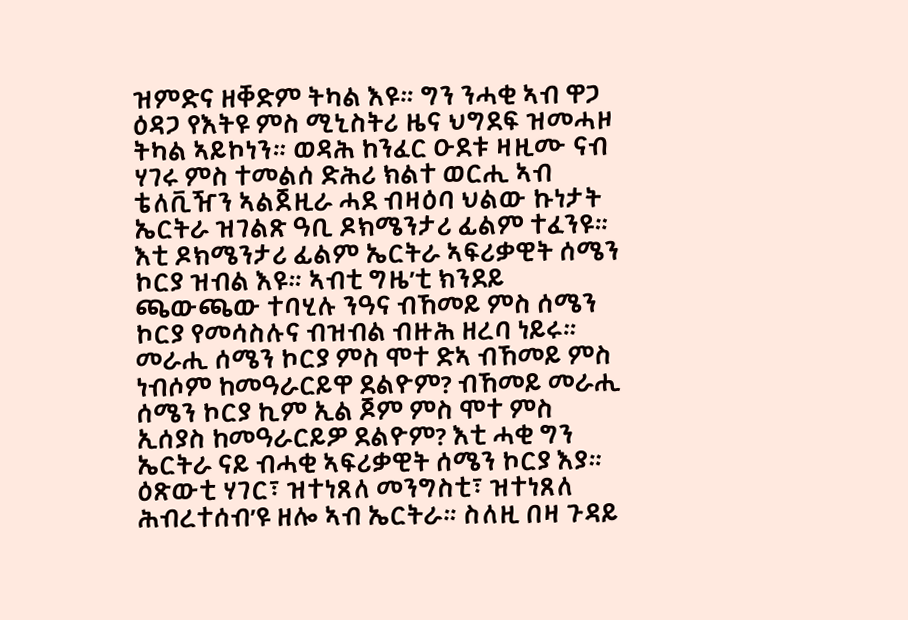ዝምድና ዘቐድም ትካል እዩ። ግን ንሓቂ ኣብ ዋጋ ዕዳጋ የእትዩ ምስ ሚኒስትሪ ዜና ህግደፍ ዝመሓዞ ትካል ኣይኮነን። ወዳሕ ከንፈር ዑደቱ ዛዚሙ ናብ ሃገሩ ምስ ተመልሰ ድሕሪ ክልተ ወርሒ ኣብ ቴለቪዥን ኣልጀዚራ ሓደ ብዛዕባ ህልው ኩነታት ኤርትራ ዝገልጽ ዓቢ ዶክሜንታሪ ፊልም ተፈንዩ። እቲ ዶክሜንታሪ ፊልም ኤርትራ ኣፍሪቃዊት ሰሜን ኮርያ ዝብል እዩ። ኣብቲ ግዜ’ቲ ክንደይ ጫውጫው ተባሂሉ ንዓና ብኸመይ ምስ ሰሜን ኮርያ የመሳስሉና ብዝብል ብዙሕ ዘረባ ነይሩ። መራሒ ሰሜን ኮርያ ምስ ሞተ ድኣ ብኸመይ ምስ ነብሶም ከመዓራርይዋ ደልዮም? ብኸመይ መራሒ ሰሜን ኮርያ ኪም ኢል ጆም ምስ ሞተ ምስ ኢሰያስ ከመዓራርይዎ ደልዮም? እቲ ሓቂ ግን ኤርትራ ናይ ብሓቂ ኣፍሪቃዊት ሰሜን ኮርያ እያ። ዕጽውቲ ሃገር፣ ዝተነጸለ መንግስቲ፣ ዝተነጸለ ሕብረተሰብ’ዩ ዘሎ ኣብ ኤርትራ። ስለዚ በዛ ጉዳይ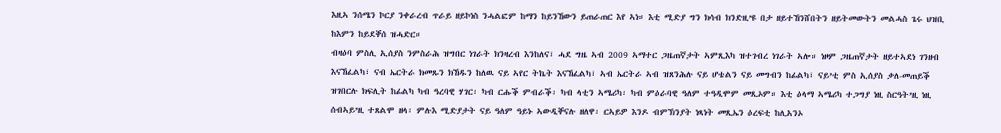እዚኣ ንሰሜን ኮርያ ንቀራረብ ጥራይ ዘይኮነስ ንሓልፎም ከማን ከይንኸውን ይጠራጠር እየ ኣነ። እቲ ሚድያ ግን ክሳብ ክንድዚ’ዩ በታ ዘይተኸንሸበትን ዘይትመውትን መልሓስ ጌሩ ህዝቢ ከእምን ከይደቐሰ ዝሓድር።
ብዛዕባ ምስሊ ኢሰያስ ንምስራሕ ዝግበር ነገራት ክንዛረብ እንከለና፣ ሓደ ግዜ ኣብ 2009 ኣማተር ጋዜጠኛታት ኣምጺእካ ዝተገብረ ነገራት ኣሎ። ነዞም ጋዜጠኛታት ዘይተኣደነ ገንዘብ እናኸፈልካ፣ ናብ ኤርትራ ክመጹን ክኸዱን ከለዉ ናይ ኣየር ትኬት እናኸፈልካ፣ ኣብ ኤርትራ ኣብ ዝጸንሕሉ ናይ ሆቴልን ናይ መግብን ከፊልካ፣ ናይ’ቲ ምስ ኢሰያስ ቃለ-መጠይቕ ዝገበርሉ ክፍሊት ከፊልካ ካብ ዓረባዊ ሃገር፡ ካብ ርሑቕ ምብራቕ፡ ካብ ላቲን ኣሜሪካ፡ ካብ ምዕራባዊ ዓለም ተዓዲሞም መጺኦም። እቲ ዕላማ ኣሜሪካ ተጋግያ ነዚ ስርዓት’ዚ ነዚ ሰብኣይ’ዚ ተጸልሞ ዘላ፡ ምሉእ ሚድያታት ናይ ዓለም ዓይኑ ኣውዲቐናሉ ዘለዋ፡ ርኣይዎ እንዶ ብምኽንያት ነጻነት መጺኤን ዕረፍቲ ከሊአንኦ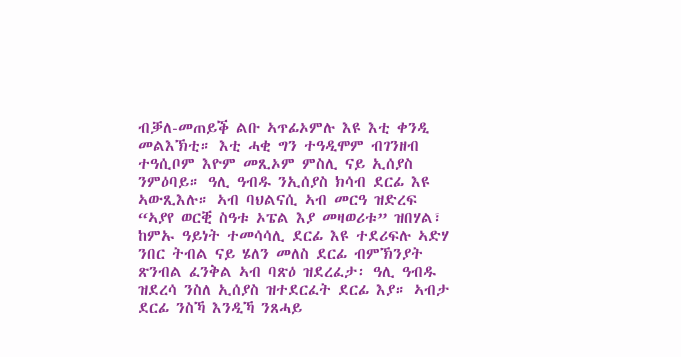ብቓለ-መጠይቕ ልቡ ኣጥፊኦምሉ እዩ እቲ ቀንዲ መልእኽቲ። እቲ ሓቂ ግን ተዓዲሞም ብገንዘብ ተዓሲቦም እዮም መጺኦም ምስሊ ናይ ኢሰያስ ንምዕባይ። ዓሊ ዓብዱ ንኢሰያስ ክሳብ ደርፊ እዩ ኣውጺእሉ። ኣብ ባህልናሲ ኣብ መርዓ ዝድረፍ “ኣያየ ወርቒ ስዓቱ ኦፔል እያ መዛወሪቱ” ዝበሃል፣ ከምኡ ዓይነት ተመሳሳሊ ደርፊ እዩ ተደሪፍሉ ኣድሃ ንበር ትብል ናይ ሄለን መለስ ደርፊ ብምኽንያት ጽንብል ፈንቅል ኣብ ባጽዕ ዝደረፈታ፡ ዓሊ ዓብዱ ዝደረሳ ንስለ ኢሰያስ ዝተደርፈት ደርፊ እያ። ኣብታ ደርፊ ንስኻ እንዲኻ ንጸሓይ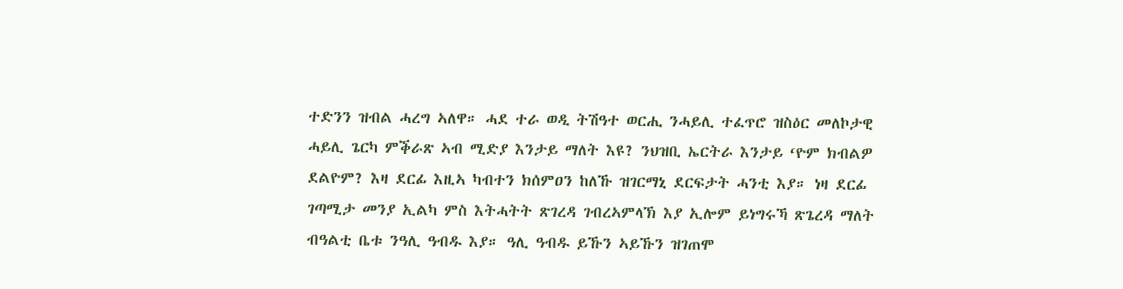ተድንን ዝብል ሓረግ ኣለዋ። ሓደ ተራ ወዲ ትሽዓተ ወርሒ ንሓይሊ ተፈጥሮ ዝስዕር መለኮታዊ ሓይሊ ጌርካ ምቕራጽ ኣብ ሚድያ እንታይ ማለት እዩ? ንህዝቢ ኤርትራ እንታይ ‘ዮም ክብልዎ ደልዮም? እዛ ደርፊ እዚኣ ካብተን ክሰምዐን ከለኹ ዝገርማኒ ደርፍታት ሓንቲ እያ። ነዛ ደርፊ ገጣሚታ መንያ ኢልካ ምስ እትሓትት ጽገረዳ ገብረኣምላኽ እያ ኢሎም ይነግሩኻ ጽጌረዳ ማለት ብዓልቲ ቤቱ ንዓሊ ዓብዱ እያ። ዓሊ ዓብዱ ይኹን ኣይኹን ዝገጠሞ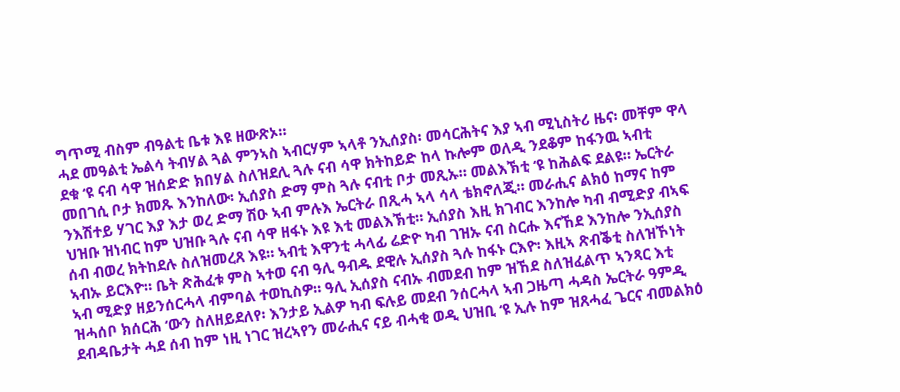ግጥሚ ብስም ብዓልቲ ቤቱ እዩ ዘውጽኦ።
ሓደ መዓልቲ ኤልሳ ትብሃል ጓል ምንኣስ ኣብርሃም ኣላቶ ንኢሰያስ፡ መሳርሕትና እያ ኣብ ሚኒስትሪ ዜና፡ መቸም ዋላ ደቁ ‘ዩ ናብ ሳዋ ዝሰድድ ክበሃል ስለዝደሊ ጓሉ ናብ ሳዋ ክትከይድ ከላ ኩሎም ወለዲ ንደቆም ከፋንዉ ኣብቲ መበገሲ ቦታ ክመጹ እንከለው፡ ኢሰያስ ድማ ምስ ጓሉ ናብቲ ቦታ መጺኡ። መልእኽቲ ‘ዩ ከሕልፍ ደልዩ። ኤርትራ ንእሽተይ ሃገር እያ እታ ወረ ድማ ሽዑ ኣብ ምሉእ ኤርትራ በጺሓ ኣላ ሳላ ቴክኖለጂ። መራሒና ልክዕ ከማና ከም ህዝቡ ዝነብር ከም ህዝቡ ጓሉ ናብ ሳዋ ዘፋኑ እዩ እቲ መልእኽቲ። ኢሰያስ እዚ ክገብር እንከሎ ካብ ብሚድያ ብኣፍ ሰብ ብወረ ክትከደሉ ስለዝመረጸ እዩ። ኣብቲ እዋንቲ ሓላፊ ሬድዮ ካብ ገዝኡ ናብ ስርሑ እናኸደ እንከሎ ንኢሰያስ ኣብኡ ይርእዮ። ቤት ጽሕፈቱ ምስ ኣተወ ናብ ዓሊ ዓብዱ ደዊሉ ኢሰያስ ጓሉ ከፋኑ ርእዮ፡ እዚኣ ጽብቕቲ ስለዝኾነት ኣብ ሚድያ ዘይንሰርሓላ ብምባል ተወኪስዎ። ዓሊ ኢሰያስ ናብኡ ብመደብ ከም ዝኸደ ስለዝፈልጥ ኣንጻር እቲ ዝሓሰቦ ክሰርሕ ‘ውን ስለዘይደለየ፡ እንታይ ኢልዎ ካብ ፍሉይ መደብ ንሰርሓላ ኣብ ጋዜጣ ሓዳስ ኤርትራ ዓምዲ ደብዳቤታት ሓደ ሰብ ከም ነዚ ነገር ዝረኣየን መራሒና ናይ ብሓቂ ወዲ ህዝቢ ‘ዩ ኢሉ ከም ዝጸሓፈ ጌርና ብመልክዕ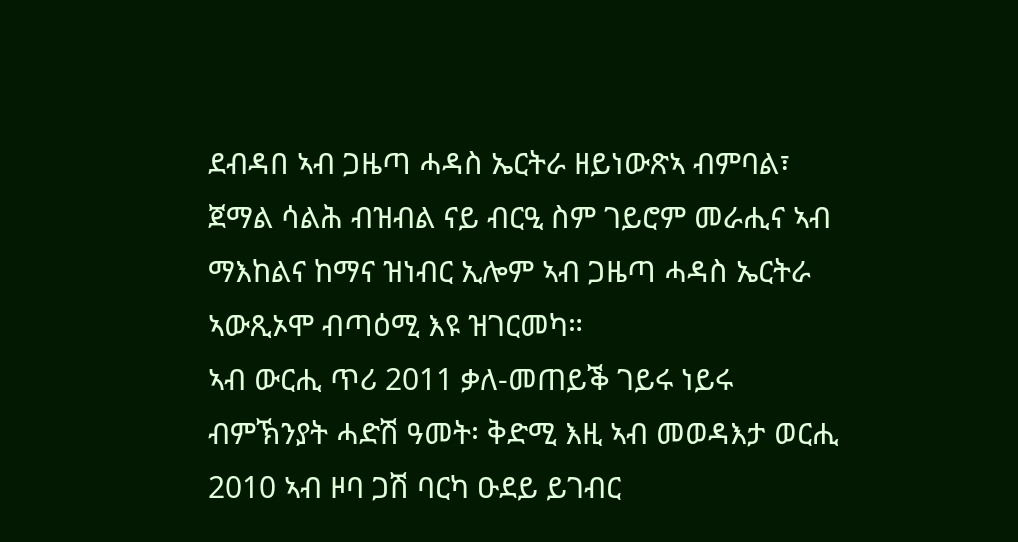ደብዳበ ኣብ ጋዜጣ ሓዳስ ኤርትራ ዘይነውጽኣ ብምባል፣ ጀማል ሳልሕ ብዝብል ናይ ብርዒ ስም ገይሮም መራሒና ኣብ ማእከልና ከማና ዝነብር ኢሎም ኣብ ጋዜጣ ሓዳስ ኤርትራ ኣውጺኦሞ ብጣዕሚ እዩ ዝገርመካ።
ኣብ ውርሒ ጥሪ 2011 ቃለ-መጠይቕ ገይሩ ነይሩ ብምኽንያት ሓድሽ ዓመት፡ ቅድሚ እዚ ኣብ መወዳእታ ወርሒ 2010 ኣብ ዞባ ጋሽ ባርካ ዑደይ ይገብር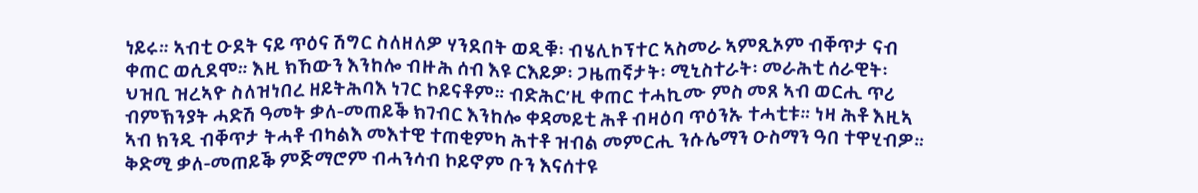ነይሩ። ኣብቲ ዑደት ናይ ጥዕና ሽግር ስለዘለዎ ሃንደበት ወዲቑ፡ ብሄሊኮፕተር ኣስመራ ኣምጺኦም ብቐጥታ ናብ ቀጠር ወሲደሞ። እዚ ክኸውን እንከሎ ብዙሕ ሰብ እዩ ርእይዎ፡ ጋዜጠኛታት፡ ሚኒስተራት፡ መራሕቲ ሰራዊት፡ ህዝቢ ዝረኣዮ ስለዝነበረ ዘይትሕባእ ነገር ኮይናቶም። ብድሕር’ዚ ቀጠር ተሓኪሙ ምስ መጸ ኣብ ወርሒ ጥሪ ብምኽንያት ሓድሽ ዓመት ቃለ-መጠይቕ ክገብር እንከሎ ቀዳመይቲ ሕቶ ብዛዕባ ጥዕንኡ ተሓቲቱ። ነዛ ሕቶ እዚኣ ኣብ ክንዲ ብቐጥታ ትሓቶ ብካልእ መእተዊ ተጠቂምካ ሕተቶ ዝብል መምርሒ ንሱሌማን ዑስማን ዓበ ተዋሂብዎ። ቅድሚ ቃለ-መጠይቕ ምጅማሮም ብሓንሳብ ኮይኖም ቡን እናሰተዩ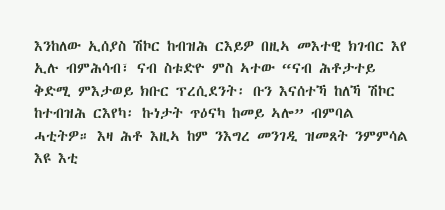እንከለው ኢሰያስ ሽኮር ከብዝሕ ርእይዎ በዚኣ መእተዊ ክገብር እየ ኢሉ ብምሕሳብ፣ ናብ ስቱድዮ ምስ ኣተው “ናብ ሕቶታተይ ቅድሚ ምእታወይ ክቡር ፕረሲደንት፡ ቡን እናሰተኻ ከለኻ ሽኮር ከተብዝሕ ርእየካ፡ ኩነታት ጥዕናካ ከመይ ኣሎ” ብምባል ሓቲትዎ። እዛ ሕቶ እዚኣ ከም ንእግረ መንገዲ ዝመጸት ንምምሳል እዩ እቲ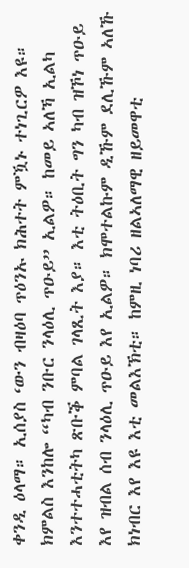ቀንዲ ዕላማ። ኢሰያስ ‘ውን ብዛዕባ ጥዕንኡ ክሕተት ምዃኑ ተነጊርዎ እዩ። ክምልስ እንከሎ “ካብ ንቡር ንላዕሊ ጥዑይ” ኢልዎ። ከመይ ኣለኻ ኢልካ እንተተሓቲትካ ጽቡቕ ምባል ገላጺት እያ። እቲ ትዕቢት ግን ካብ ዝኾነ ጥዑይ እየ ዝብል ሰብ ንላዕሊ ጥዑይ እየ ኢልዎ። ክሞተልኩም ዲኹም ደሊኹም ኣለኹ ክነብር እየ እዩ እቲ መልእኽቲ። ከምዚ ነባሪ ዘልኣለማዊ ዘይመዋቲ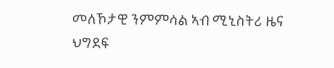መለኾታዊ ንምምሳል ኣብ ሚኒስትሪ ዜና ህግደፍ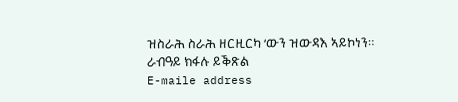ዝስራሕ ስራሕ ዘርዚርካ ‘ውን ዝውዳእ ኣይኮነን።
ራብዓይ ክፋሉ ይቕጽል
E-maile address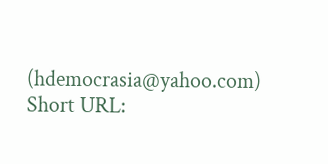(hdemocrasia@yahoo.com)
Short URL: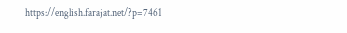https://english.farajat.net/?p=7461